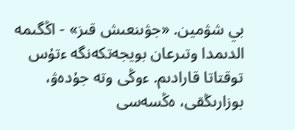بي شۋمين. «جۋىنعىش قىز» - اڭگىمە
الدىمدا وتىرعان بويجەتكەنگە ءتۇس توقتاتا قارادىم. ءوڭى وتە جۇدەۋ، بوزارىڭقى، ەڭسەسى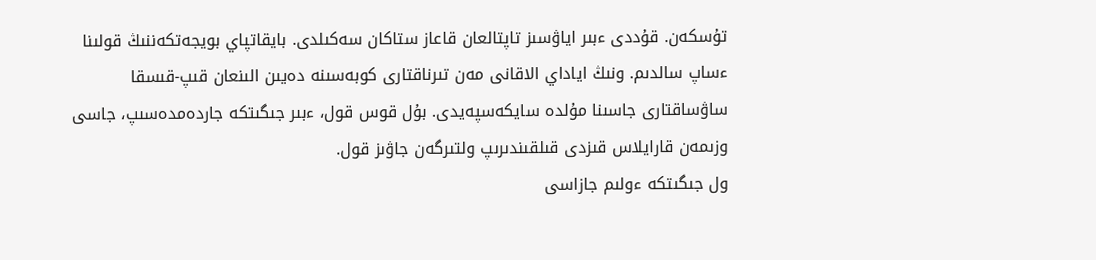تۇسكەن. قۇددى ءبىر اياۋسىز تاپتالعان قاعاز ستاكان سەكىلدى. بايقاتپاي بويجەتكەننىڭ قولىنا ءساپ سالدىم. ونىڭ اياداي الاقانى مەن تىرناقتارى كوبەسىنە دەيىن الىنعان قىپ-قىسقا ساۋساقتارى جاسىنا مۇلدە سايكەسپەيدى. بۇل قوس قول، ءبىر جىگىتكە جاردەمدەسىپ، جاسى وزىمەن قارايلاس قىزدى قىلقىندىرىپ ولتىرگەن جاۋىز قول.
ول جىگىتكە ءولىم جازاسى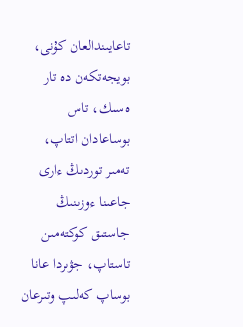تاعايىندالعان كۇنى، بويجەتكەن دە تار ەسىك، تاس بوساعادان اتتاپ، تەمىر توردىڭ ءارى جاعىنا ءوزىنىڭ جاستىق كوكتەمىن تاستاپ، جۋىردا عانا بوساپ كەلىپ وتىرعان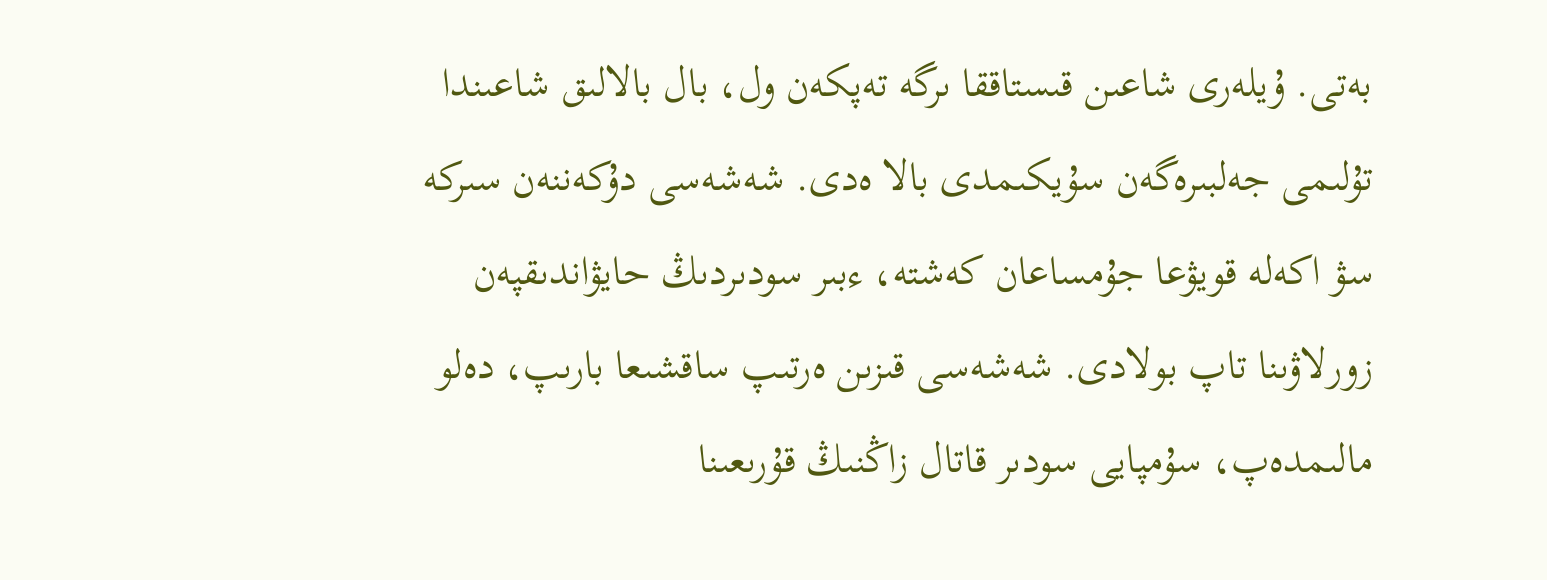بەتى. ۇيلەرى شاعىن قىستاققا ىرگە تەپكەن ول، بال بالالىق شاعىندا تۇلىمى جەلبىرەگەن سۇيكىمدى بالا ەدى. شەشەسى دۇكەننەن سىركە سۋ اكەلە قويۋعا جۇمساعان كەشتە، ءبىر سودىردىڭ حايۋاندىقپەن زورلاۋىنا تاپ بولادى. شەشەسى قىزىن ەرتىپ ساقشىعا بارىپ، دەلو مالىمدەپ، سۇمپايى سودىر قاتال زاڭنىڭ قۇرىعىنا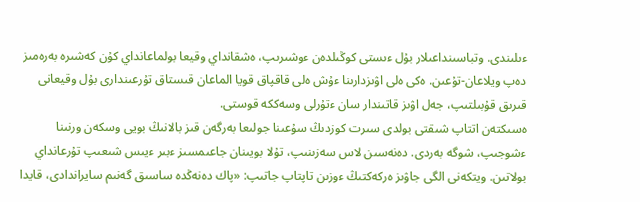ءىلىندى. وتباسىنداعىلار بۇل ءىستى كوڭىلدەن ءوشىرىپ، ەشقانداي وقيعا بولماعانداي كۇن كەشىرە بەرەمىز دەپ ويلاعان-تۇعىن. ەكى ەلى اۋىزدارىنا ءۇش ەلى قاقپاق قويا الماعان قىستاق تۇرعىندارى بۇل وقيعانى قىرىق قۇبىلتىپ، جەل اۋىز قاتىندار سان ءتۇرلى وسەككە قوستى.
ەسىكتەن اتتاپ شىقتى بولدى سىرت كوزدىڭ سۇعىنا جولىعا بەرگەن قىز بالانىڭ بويى وسكەن ورنىنا ءشوجىپ، شوگە بەردى. دەنەسىن لاس سەزىنىپ، تۇلا بويىنان جاعىمسىز ءبىر ءيىس شىعىپ تۇرعانداي بولاتىن. ويتكەنى الگى جاۋىز ەركەكتىڭ ءوزىن تاپتاپ جاتىپ: «پاك دەنەڭدە ساسىق گەنىم سايراندادى، قايدا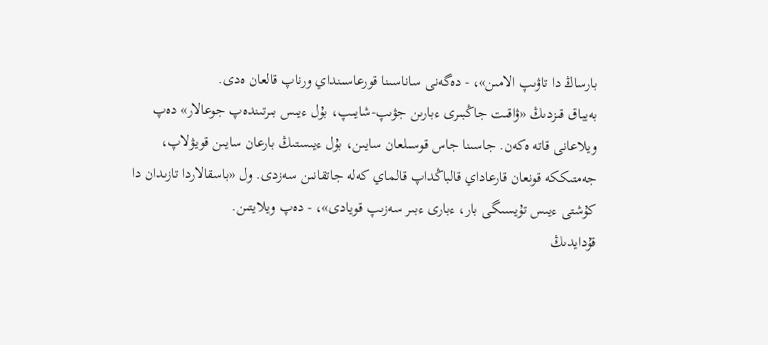بارساڭ دا تاۋىپ الامىن»، - دەگەنى ساناسىنا قورعاسىنداي ورناپ قالعان ەدى.
بەيباق قىزدىڭ «ۋاقىت جاڭبىرى ءبارىن جۋىپ-شايىپ، بۇل ءيىس بىرتىندەپ جوعالار» دەپ ويلاعانى قاتە ەكەن. جاسىنا جاس قوسىلعان سايىن، بۇل ءيىستىڭ بارعان سايىن قويۋلاپ، جەمتىككە قونعان قارعاداي قالباڭداپ قالماي كەلە جاتقانىن سەزدى. ول «باسقالاردا تازىدان دا كۇشتى ءيىس تۇيسىگى بار، ءبارى ءبىر سەزىپ قويادى»، - دەپ ويلايتىن.
قۇدايدىڭ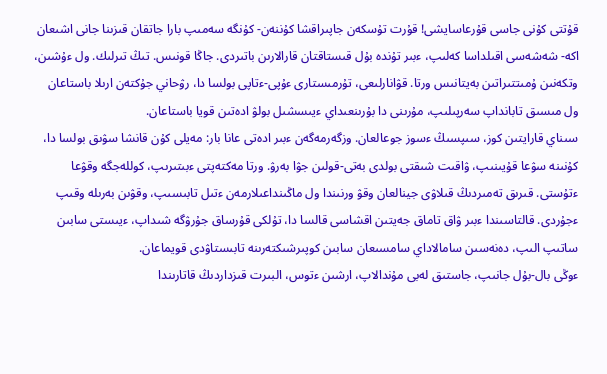قۇتتى كۇنى جاسى قۇرعاسايشى! قۇرت تۇسكەن جاپىراقشا كۇننەن- كۇنگە سەمىپ بارا جاتقان قىزىنا جانى اشىعان اكە- شەشەسى اقىلداسا كەلىپ، ءبىر تۇندە بۇل قىستاقتان قارالارىن باتىردى. جاڭا قونىس. تىڭ تىرلىك. ول ءۇشىن، وتكەنىن ۇمىتتىراتىن بەيتانىس ورتا. قۋانارلىعى، تۇرمىستارى ءۇپى-ءتاپى بولسا دا، رۋحاني جۇكتەن ارىلا باستاعان ول مىسىق تابانداپ سەرپىلىپ، مۇرىنى دا بۇرىنعىداي ءيىسشىل بولۋ ادەتىن قويا باستاعان.
سىناي قارايتىن كوز، سىپسىڭ ءسوز جوعالعان. وزگەرمەگەن ءبىر ادەتى عانا بار: مەيلى كۇن قانشا سۋىق بولسا دا، كۇنىنە سۋعا قۇيىنىپ، ۋاقىت شىقتى بولدى بەتى-قولىن جۋا بەرۋ. ورتا مەكتەپتى ءبىتىرىپ، كوللەجگە وقۋعا ءتۇستى. قىرىق تەمىردىڭ قىلاۋى جينالعان وقۋ ورنىندا ول ماڭىنداعىلارمەن ءتىل تابىسىپ، وقۋىن بەرىلە وقىپ ءجۇردى. قالتاسىندا ءبىر ۋاق تاماق جەيتىن اقشاسى قالسا دا، تۇلكى قۇرساق جۇرۋگە شىداپ، ءيىستى سابىن ساتىپ الىپ، دەنەسىن سامالاداي سامسىعان سابىن كوپىرشىكتەرىنە تابىستاۋدى قويماعان.
ءوڭى بال-بۇل جانىپ، جاستىق لەبى مۇندالاپ، ارشىن ءتوس، البىرت قىزداردىڭ قاتارىندا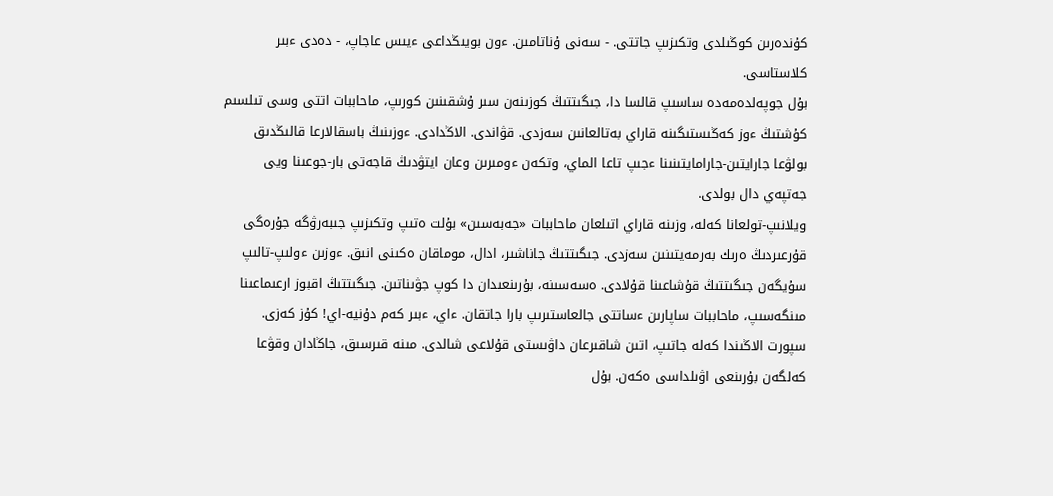كۇندەرىن كوڭىلدى وتكىزىپ جاتتى. - سەنى ۇناتامىن. ءون بويىڭداعى ءيىس عاجاپ، - دەدى ءبىر كلاستاسى.
بۇل جوپەلدەمەدە ساسىپ قالسا دا، جىگىتتىڭ كوزىنەن سىر ۇشقىنىن كورىپ، ماحاببات اتتى وسى تىلسىم كۇشتىڭ ءوز كەڭىستىگىنە قاراي بەتالعانىن سەزدى. قۋاندى. الاڭدادى. ءوزىنىڭ باسقالارعا قالىڭدىق بولۋعا جارايتىن-جارامايتىنىنا ءجىپ تاعا الماي، وتكەن ءومىرىن وعان ايتۋدىڭ قاجەتى بار-جوعىنا ويى جەتپەي دال بولدى.
ويلانىپ-تولعانا كەلە، وزىنە قاراي اتىلعان ماحاببات «جەبەسىن» بۇلت ەتىپ وتكىزىپ جىبەرۋگە جۇرەگى قۇرعىردىڭ ەرىك بەرمەيتىنىن سەزدى. جىگىتتىڭ جاناشىر، ادال، موماقان ەكىنى انىق. ءوزىن ءولىپ-تالىپ سۇيگەن جىگىتتىڭ قۇشاعىنا قۇلادى. ەسەسىنە، بۇرىنعىدان دا كوپ جۋىناتىن. جىگىتتىڭ اقبوز ارعىماعىنا مىنگەسىپ، ماحاببات ساپارىن ءساتتى جالعاستىرىپ بارا جاتقان. ءاي، ءبىر كەم دۇنيە-اي! كۇز كەزى.
سپورت الاڭىندا كەلە جاتىپ، اتىن شاقىرعان داۋىستى قۇلاعى شالدى. مىنە قىرسىق، جاڭادان وقۋعا كەلگەن بۇرىنعى اۋىلداسى ەكەن. بۇل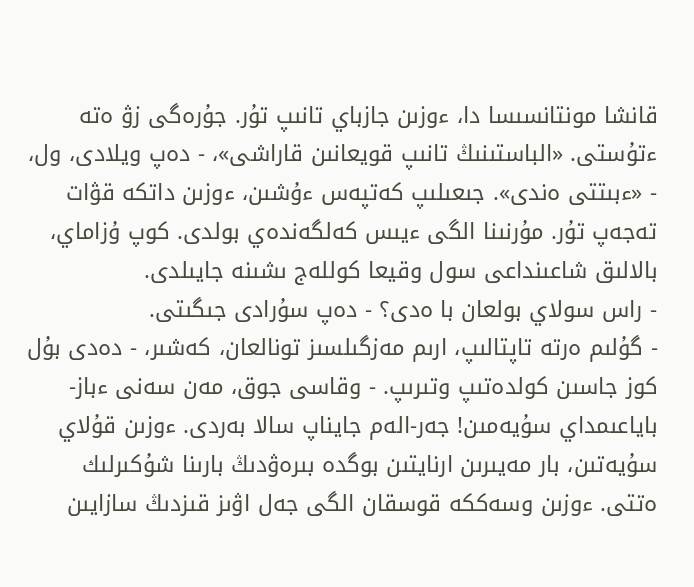قانشا مونتانسىسا دا، ءوزىن جازباي تانىپ تۇر. جۇرەگى زۋ ەتە ءتۇستى. «الباستىنىڭ تانىپ قويعانىن قاراشى»، - دەپ ويلادى، ول، - «ءبىتتى ەندى». جىعىلىپ كەتپەس ءۇشىن، ءوزىن داتكە قۋات تەجەپ تۇر. مۇرنىنا الگى ءيىس كەلگەندەي بولدى. كوپ ۇزاماي، بالالىق شاعىنداعى سول وقيعا كوللەج ىشىنە جايىلدى.
- راس سولاي بولعان با ەدى؟ - دەپ سۇرادى جىگىتى.
- گۇلىم ەرتە تاپتالىپ، ارىم مەزگىلسىز تونالعان، كەشىر، - دەدى بۇل كوز جاسىن كولدەتىپ وتىرىپ. - وقاسى جوق، مەن سەنى ءباز- باياعىمداي سۇيەمىن! جەر-الەم جايناپ سالا بەردى. ءوزىن قۇلاي سۇيەتىن، بار مەيىرىن ارنايتىن بوگدە بىرەۋدىڭ بارىنا شۇكىرلىك ەتتى. ءوزىن وسەككە قوسقان الگى جەل اۋىز قىزدىڭ سازايىن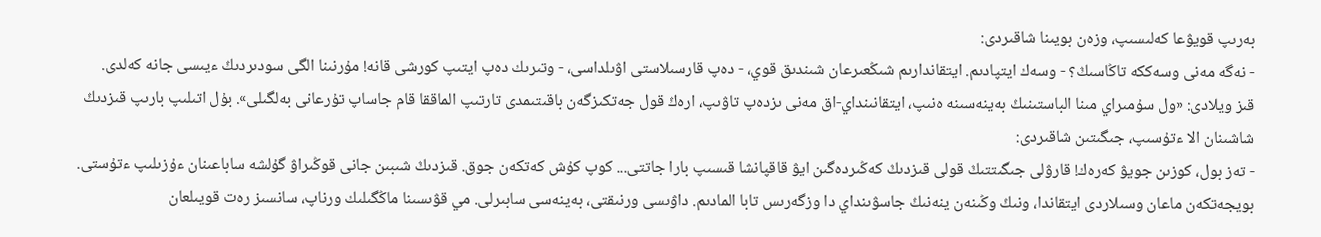بەرىپ قويۋعا كەلىسىپ، وزەن بويىنا شاقىردى:
- نەگە مەنى وسەككە تاڭاسىڭ؟ - وسەك ايتپادىم. ايتقاندارىم شىڭعىرعان شىندىق قوي، - دەپ قارسىلاستى اۋىلداسى، - وتىرىك دەپ ايتىپ كورشى قانە! مۇرنىنا الگى سودىردىڭ ءيىسى جانە كەلدى.
قىز ويلادى: «ول سۇمىراي مىنا الباستىنىڭ بەينەسىنە ەنىپ، ايتقانىنداي-اق مەنى ىزدەپ تاۋىپ، ارەڭ قول جەتكىزگەن باقىتىمدى تارتىپ الماققا قام جاساپ تۇرعانى بەلگىلى». بۇل اتىلىپ بارىپ قىزدىڭ شاشىنان الا ءتۇسىپ، جىگىتىن شاقىردى:
- تەز بول، كوزىن جويۋ كەرەك! قارۋلى جىگىتتىڭ قولى قىزدىڭ كەڭىردەگىن ايۋ قاقپانشا قىسىپ بارا جاتتى... كوپ كۇش كەتكەن جوق. قىزدىڭ شىبىن جانى قوڭىراۋ گۇلشە ساباعىنان ءۇزىلىپ ءتۇستى. بويجەتكەن ماعان وسىلاردى ايتقاندا، ونىڭ وڭىنەن ينەنىڭ جاسۋىنداي دا وزگەرىس تابا المادىم. داۋىسى ورنىقتى، بەينەسى سابىرلى. مي قۋىسىنا ماڭگىلىك ورناپ، سانسىز رەت قويىلعان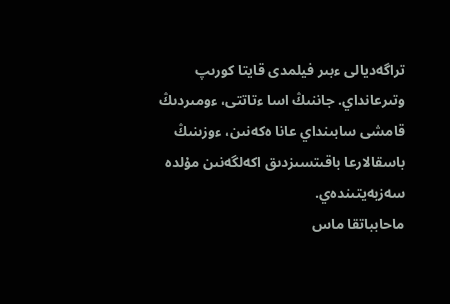تراگەديالى ءبىر فيلمدى قايتا كورىپ وتىرعانداي. جاننىڭ اسا ءتاتتى، ءومىردىڭ قامشى سابىنداي عانا ەكەنىن، ءوزىنىڭ باسقالارعا باقىتسىزدىق اكەلگەنىن مۇلدە سەزبەيتىندەي.
ماحابباتقا ماس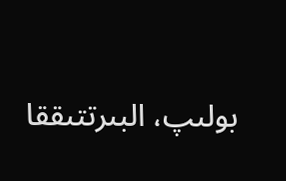بولىپ، البىرتتىققا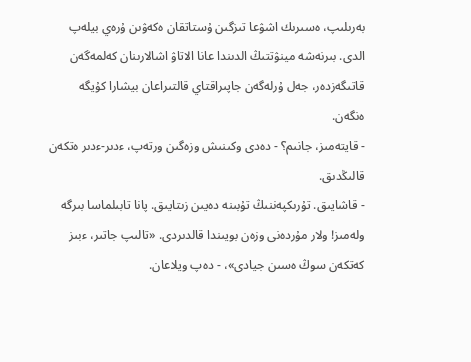بەرىلىپ، ەسىرىك اشۋعا تىزگىن ۇستاتقان ەكەۋىن ۇرەي بيلەپ الدى. بىرنەشە مينۋتتىڭ الدىندا عانا الاتاۋ اشالارىنان كەلمەگەن قاتىگەزدەر، جەل ۇرلەگەن جاپىراقتاي قالتىراعان بيشارا كۇيگە ەنگەن.
- قايتەمىز، جانىم؟ - دەدى وكىنىش وزەگىن ورتەپ، ءدىر-ءدىر ەتكەن قالىڭدىق.
- قاشايىق. تۇرىكپەننىڭ تۇبىنە دەيىن زىتايىق. پانا تابىلماسا بىرگە ولەمىز! ولار مۇردەنى وزەن بويىندا قالدىردى. «تالىپ جاتىر، ءبىز كەتكەن سوڭ ەسىن جيادى»، - دەپ ويلاعان.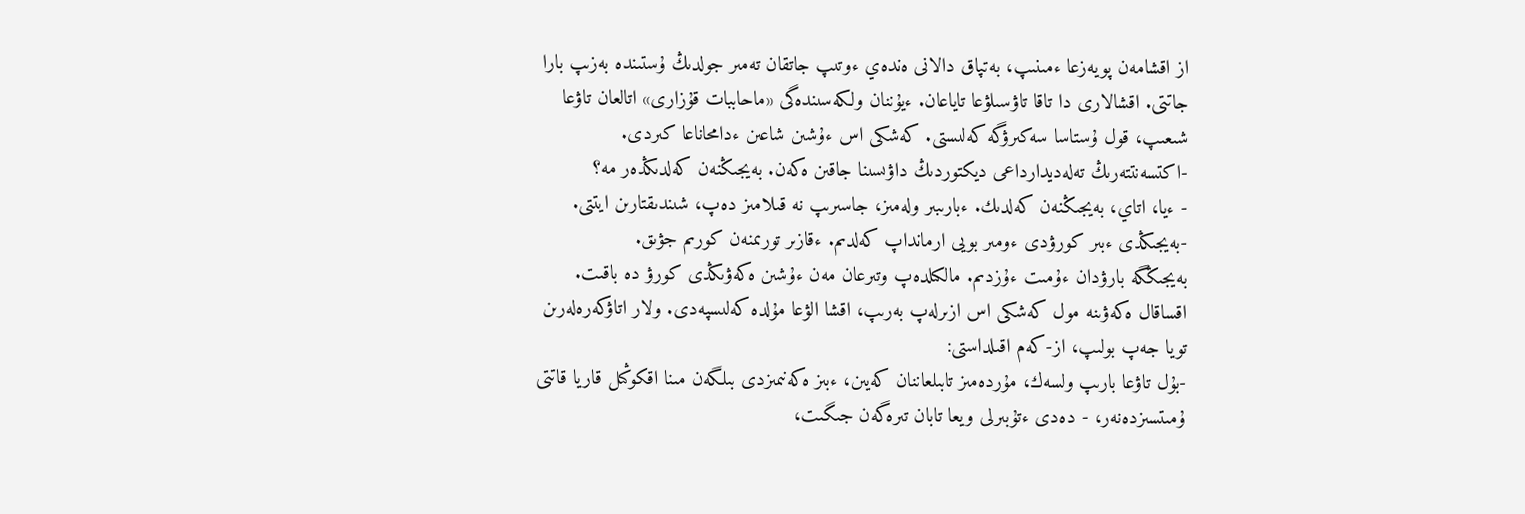از اقشامەن پويەزعا ءمىنىپ، بەتپاق دالانى ەندەي ءوتىپ جاتقان تەمىر جولدىڭ ۇستىندە بەزىپ بارا جاتتى. اقشالارى دا تاقا تاۋسىلۋعا تاياعان. ءيۇننان ولكەسىندەگى «ماحاببات قۇزارى» اتالعان تاۋعا شىعىپ، قول ۇستاسا سەكىرۋگە كەلىستى. كەشكى اس ءۇشىن شاعىن ءدامحاناعا كىردى.
-اكتسەنتتەرىڭ تەلەديدارداعى ديكتوردىڭ داۋىسىنا جاقىن ەكەن. بەيجىڭنەن كەلدىڭدەر مە؟
- ءيا، اتاي، بەيجىڭنەن كەلدىك. ءبارىبىر ولەمىز، جاسىرىپ نە قىلامىز دەپ، شىندىقتارىن ايتتى. -بەيجىڭدى ءبىر كورۋدى ءومىر بويى ارمانداپ كەلدىم. ءقازىر تورىمنەن كورىم جۋىق.
بەيجىڭگە بارۋدان ءۇمىت ءۇزدىم. مالكىلدەپ وتىرعان مەن ءۇشىن ەكەۋىڭدى كورۋ دە باقىت. اقساقال ەكەۋىنە مول كەشكى اس ازىرلەپ بەرىپ، اقشا الۋعا مۇلدە كەلىسپەدى. ولار اتاۋكەرەلەرىن تويا جەپ بولىپ، از-كەم اقىلداستى:
-بۇل تاۋعا بارىپ ولسەك، مۇردەمىز تابىلعاننان كەيىن، ءبىز ەكەنىمىزدى بىلگەن مىنا اقكوڭىل قاريا قاتتى ۇمىتسىزدەنەر، - دەدى ءتۇبىرلى ويعا تابان تىرەگەن جىگىت،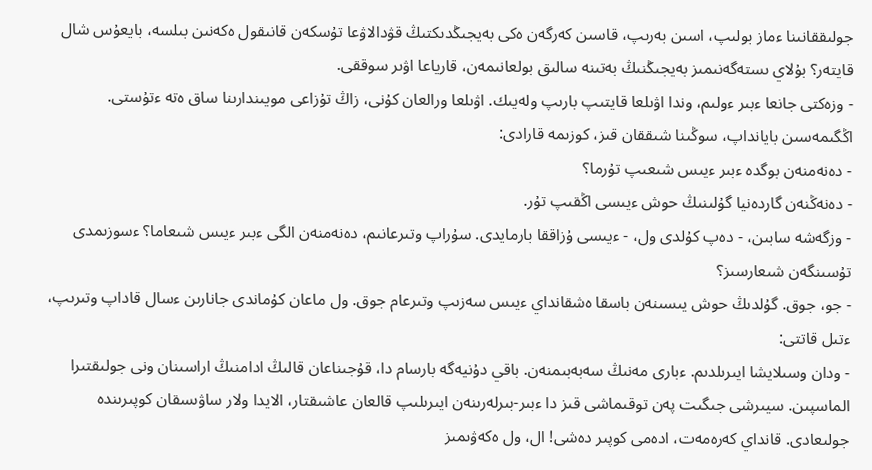جولىققانىنا ءماز بولىپ، اسىن بەرىپ، قاسىن كەرگەن ەكى بەيجىڭدىكتىڭ قۋدالاۋعا تۇسكەن قانىقول ەكەنىن بىلسە، بايعۇس شال قايتەر؟ بۇلاي ىستەگەنىمىز بەيجىڭنىڭ بەتىنە سالىق بولعانىمەن، قارياعا اۋىر سوققى.
- وزەكتى جانعا ءبىر ءولىم، وندا اۋىلعا قايتىپ بارىپ ولەيىك. اۋىلعا ورالعان كۇنى، زاڭ تۇزاعى مويىندارىنا ساق ەتە ءتۇستى. اڭگىمەسىن بايانداپ، سوڭىنا شىققان قىز، كوزىمە قارادى:
- دەنەمنەن بوگدە ءبىر ءيىس شىعىپ تۇرما؟
- دەنەڭنەن گاردەنيا گۇلىنىڭ حوش ءيىسى اڭقىپ تۇر.
- وزگەشە سابىن، - دەپ كۇلدى ول، - ءيىسى ۇزاققا بارمايدى. سۇراپ وتىرعانىم، دەنەمنەن الگى ءبىر ءيىس شىعاما؟ ءسوزىمدى تۇسىنگەن شىعارسىز؟
- جو، جوق. گۇلدىڭ حوش يىسىنەن باسقا ەشقانداي ءيىس سەزىپ وتىرعام جوق. ول ماعان كۇماندى جانارىن ءسال قاداپ وتىرىپ، ءتىل قاتتى:
- ودان وسىلايشا ايىرىلدىم. ءبارى مەنىڭ سەبەبىمنەن. باقي دۇنيەگە بارسام دا، قۇجىناعان قالىڭ ادامنىڭ اراسىنان ونى جولىقتىرا الماسپىن. سيىرشى جىگىت پەن توقىماشى قىز دا ءبىر-بىرلەرىنەن ايىرىلىپ قالعان عاشىقتار، الايدا ولار ساۋىسقان كوپىرىندە جولىعادى. قانداي كەرەمەت، ادەمى كوپىر دەشى! ال، ول ەكەۋىمىز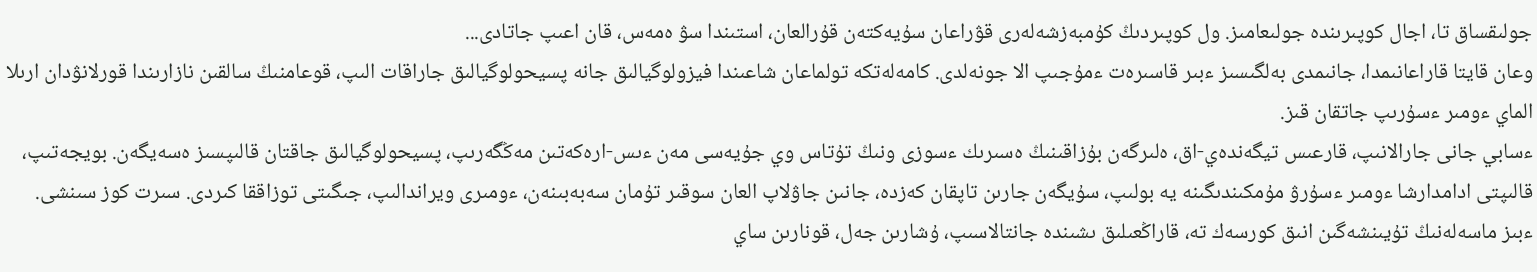جولىقساق تا، اجال كوپىرىندە جولىعامىز. ول كوپىردىڭ كۇمبەزشەلەرى قۋراعان سۇيەكتەن قۇرالعان، استىندا سۋ ەمەس، قان اعىپ جاتادى...
وعان قايتا قاراعانىمدا، جانىمدى بەلگىسىز ءبىر قاسىرەت ءمۇجىپ الا جونەلدى. كامەلەتكە تولماعان شاعىندا فيزولوگيالىق جانە پسيحولوگيالىق جاراقات الىپ، قوعامنىڭ سالقىن نازارىندا قورلانۋدان ارىلا الماي ءومىر ءسۇرىپ جاتقان قىز.
ءسابي جانى جارالانىپ، قارعىس تيگەندەي-اق، ەلىرگەن بۇزاقىنىڭ ەسىرىك ءسوزى ونىڭ تۇتاس وي جۇيەسى مەن ءىس-ارەكەتىن مەڭگەرىپ، پسيحولوگيالىق جاقتان قالىپسىز ەسەيگەن. بويجەتىپ، قالىپتى ادامدارشا ءومىر ءسۇرۋ مۇمكىندىگىنە يە بولىپ، سۇيگەن جارىن تاپقان كەزدە، جانىن جاۋلاپ العان سوقىر تۇمان سەبەبىنەن، ءومىرى ويراندالىپ، جىگىتى توزاققا كىردى. سىرت كوز سىنشى. ءبىز ماسەلەنىڭ تۇيىنشەگىن انىق كورسەك تە، قاراڭعىلىق ىشىندە جانتالاسىپ، ۇشارىن جەل، قونارىن ساي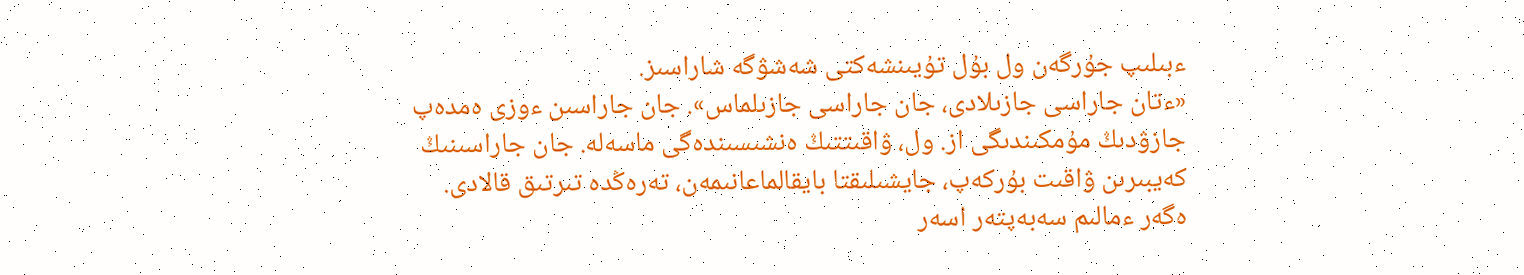ءبىلىپ جۇرگەن ول بۇل تۇيىنشەكتى شەشۋگە شاراسىز.
«ءتان جاراسى جازىلادى، جان جاراسى جازىلماس». جان جاراسىن ءوزى ەمدەپ جازۋدىڭ مۇمكىندىگى از. ول، ۋاقىتتىڭ ەنشىسىندەگى ماسەلە. جان جاراسىنىڭ كەيبىرىن ۋاقىت بۇركەپ، جايشىلىقتا بايقالماعانىمەن، تەرەڭدە تىرتىق قالادى. ەگەر ءمالىم سەبەپتەر اسەر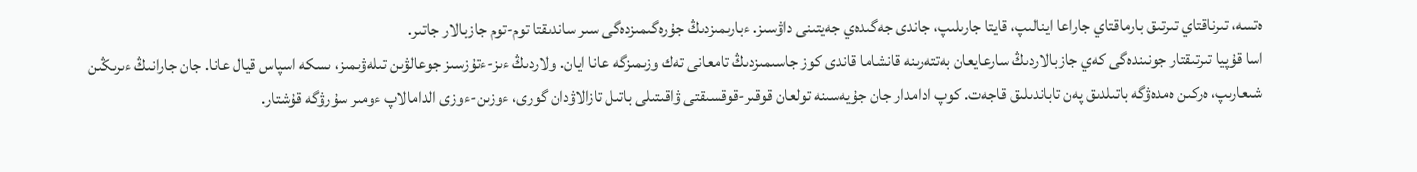ەتسە، تىرناقتاي تىرتىق بارماقتاي جاراعا اينالىپ، قايتا جارىلىپ، جاندى جەگىدەي جەيتىنى داۋسىز. ءبارىمىزدىڭ جۇرەگىمىزدەگى سىر ساندىقتا توم-توم جازبالار جاتىر.
اسا قۇپيا تىرتىقتار جونىندەگى كەي جازبالاردىڭ سارعايعان بەتتەرىنە قانشاما قاندى كوز جاسىمىزدىڭ تامعانى تەك وزىمىزگە عانا ايان. ولاردىڭ ءىز-ءتۇزسىز جوعالۋىن تىلەۋىمىز، ىسكە اسپاس قيال عانا. جان جارانىڭ ءىرىڭىن شىعارىپ، ەركىن ەمدەۋگە باتىلدىق پەن تاباندىلىق قاجەت. كوپ ادامدار جان جۇيەسىنە تولعان قوقىر-قوقسىقتى ۋاقىتىلى باتىل تازالاۋدان گورى، ءوزىن-ءوزى الدامالاپ ءومىر سۇرۋگە قۇشتار.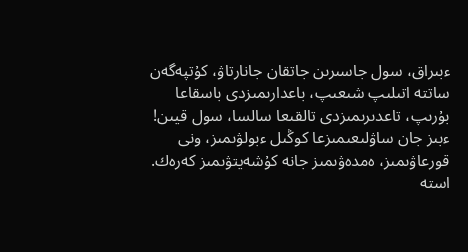ءبىراق، سول جاسىرىن جاتقان جانارتاۋ، كۇتپەگەن ساتتە اتىلىپ شىعىپ، باعدارىمىزدى باسقاعا بۇرىپ، تاعدىرىمىزدى تالقىعا سالسا، سول قيىن!
ءبىز جان ساۋلىعىمىزعا كوڭىل ءبولۋىمىز، ونى قورعاۋىمىز، ەمدەۋىمىز جانە كۇشەيتۋىمىز كەرەك. استە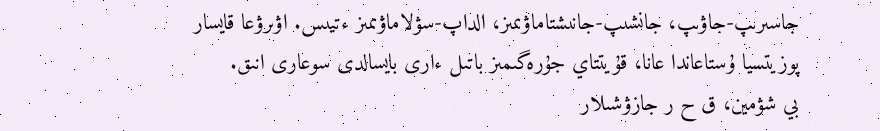جاسىرىپ-جاۋىپ، جانشىپ-جانىشتاماۋىمىز، الداپ-سۋلاماۋىمىز ءتيىس. اۋىرۋعا قايسار پوزيتسيا ۇستاعاندا عانا، قۇيتتاي جۇرەگىمىز باتىل ءارى بايسالدى سوعارى انىق.
بي شۋمين، ق ح ر جازۋشىلار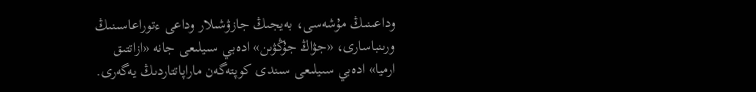وداعىنىڭ مۇشەسى، بەيجىڭ جازۋشىلار وداعى ءتوراعاسىنىڭ ورىنباسارى، «جۋاڭ جۇڭۋىن» ادەبي سىيلىعى جانە «ازاتتىق ارميا» ادەبي سىيلىعى سىندى كوپتەگەن ماراپاتتاردىڭ يەگەرى.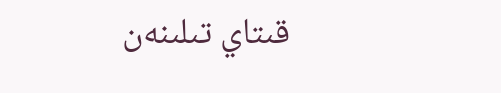قىتاي تىلىنەن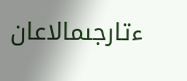ءتارجىمالاعان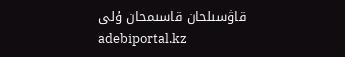قاۋسىلحان قاسىمحان ۇلى
adebiportal.kz